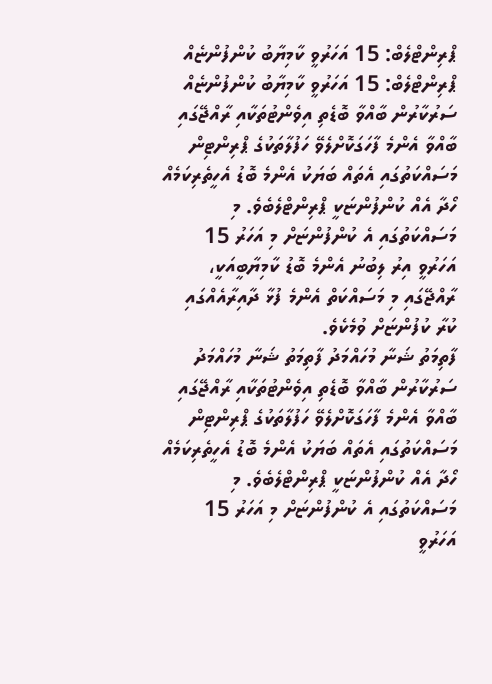ޕްރިންޓްލެބް: 15 އަހަރުވީ ކާމިޔާބު ކުންފުންޏެއް
ޕްރިންޓްލެބް: 15 އަހަރުވީ ކާމިޔާބު ކުންފުންޏެއް
ސަރުކާރުން ބާއްވާ ބޮޑެތި އިވެންޓުތަކާއި ރާއްޖޭގައި ބާއްވާ އެންމެ ފާހަގަކޮށްލެވޭ ހަފުލާތަކުގެ ޕްރިންޓިން މަސައްކަތުގައި އެތައް ބަޔަކު އެންމެ ބޮޑު އެހީތެރިކަމެއް ހޯދާ އެއް ކުންފުންޏަކީ ޕްރިންޓްލެބެވެ. މި މަސައްކަތުގައި އެ ކުންފުންޏަށް މި އަހަރު 15 އަހަރުވީ އިރު ލިބުނު އެންމެ ބޮޑު ކާމިޔާބީއަކީ، ރާއްޖޭގައި މި މަސައްކަތް އެންމެ ފުޅާ ދާއިރާއެއްގައި ކުރާ ކުފުންޏަށް ވުމެކެވެ.
ފާތިމަތު ޝަނާ މުހައްމަދު ފާތިމަތު ޝަނާ މުހައްމަދު
ސަރުކާރުން ބާއްވާ ބޮޑެތި އިވެންޓުތަކާއި ރާއްޖޭގައި ބާއްވާ އެންމެ ފާހަގަކޮށްލެވޭ ހަފުލާތަކުގެ ޕްރިންޓިން މަސައްކަތުގައި އެތައް ބަޔަކު އެންމެ ބޮޑު އެހީތެރިކަމެއް ހޯދާ އެއް ކުންފުންޏަކީ ޕްރިންޓްލެބެވެ. މި މަސައްކަތުގައި އެ ކުންފުންޏަށް މި އަހަރު 15 އަހަރުވީ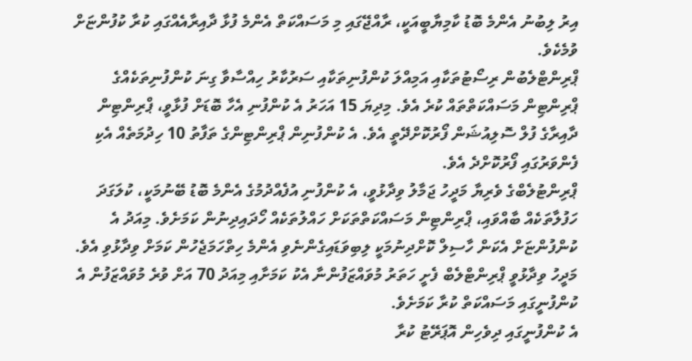އިރު ލިބުނު އެންމެ ބޮޑު ކާމިޔާބީއަކީ، ރާއްޖޭގައި މި މަސައްކަތް އެންމެ ފުޅާ ދާއިރާއެއްގައި ކުރާ ކުފުންޏަށް ވުމެކެވެ.
ޕްރިންޓްލެބުން ރިސޯޓުތަކާއި އަމިއްލަ ކުންފުނިތަކާއި ސަރުކާރު ހިއްސާވާ ގިނަ ކުންފުނިތަކެއްގެ ޕްރިންޓިން މަސައްކަތްތައް ކުރެ އެވެ. މިދިޔަ 15 އަހަރު އެ ކުންފުނި އެހާ ބޮޑަށް ފުޅާވީ، ޕްރިންޓިން ދާއިރާގެ ފުލް ސޮލިއުޝަން ފޯރުކޮށްދޭތީ އެވެ. އެ ކުންފުނިން ޕްރިންޓިންގެ ތަފާތު 10 ހިދުމަތެއް އެކި ފެންވަރުގައި ފޯރުކޮށްދެ އެވެ.
ޕްރިންޓުލެބްގެ ވެރިޔާ މަދީހު ޖަމާލު ވިދާޅުވީ، އެ ކުންފުނި އުފެއްދުމުގެ އެންމެ ބޮޑު ބޭނުމަކީ، ކުލަގަދަ ހަފުލާތަކެއް ބާއްވައި، ޕްރިންޓިން މަސައްކަތްތަކަށް ހައްލުތަކެއް ހޯދައިދިނުން ކަމަށެވެ. މިއަދު އެ ކުންފުންޏަށް އެކަން ހާސިލް ކޮށްދިނުމަކީ ލިބިވަޑައިގެންނެވި އެންމެ ހިތްހަމަޖެހުން ކަމަށް ވިދާޅުވި އެވެ.
މަދީހު ވިދާޅުވީ ޕްރިންޓްލެބް ފެށީ ހަތަރު މުވައްޒަފުންނާ އެކު ކަމަށާއި މިއަދު 70 އަށް ވުރެ މުވައްޒަފުން އެ ކުންފުނީގައި މަސައްކަތް ކުރާ ކަމަށެވެ.
އެ ކުންފުނީގައި ދިވެހިން އޮޕަރޭޓު ކުރާ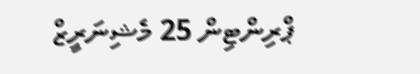ޕްރިންޓިން 25 މެޝިނަރީޒް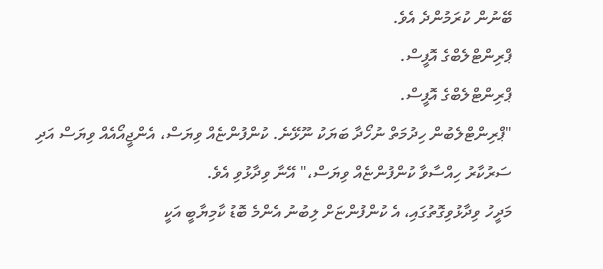ބޭނުން ކުރަމުންދެ އެވެ.
ޕްރިންޓްލެބްގެ އޮފީސް.
ޕްރިންޓްލެބްގެ އޮފީސް.
"ޕްރިންޓްލެބުން ހިދުމަތް ނުހޯދާ ބަޔަކު ނޫޅޭނެ. ކުންފުންޏެއް ވިޔަސް، އެންޖީއޯއެއް ވިޔަސް އަދި ސަރުކާރު ހިއްސާވާ ކުންފުންޏެއް ވިޔަސް،" އޭނާ ވިދާޅުވި އެވެ.
މަދީހު ވިދާޅުވިގޮތުގައި، އެ ކުންފުންޏަށް ލިބުނު އެންމެ ބޮޑު ކާމިޔާބީ އަކީ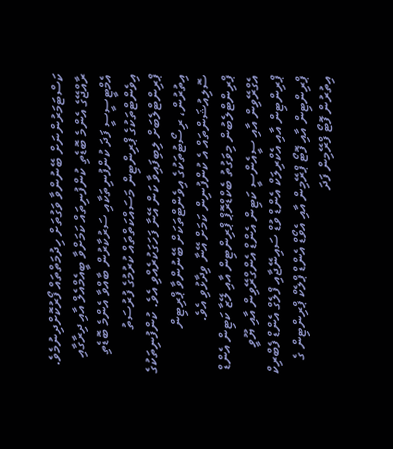ކަސްޓަމަރުންނަށް ބޭނުންވާ ވަގުތަށް ހިދުމަތްތައް ފޯރުކޮށްދިނުމެވެ. ރާއްޖޭގެ އެންމެ ބޮޑެތި ކުންފުނިތައް ކަމަށްވާ ބީއެމްއެލް އާއި ދިރާގާއި އެމްޓީސީސީ ފަދަ ކުންފުނިތަކާއި ސަރުކާރުން ބާއްވާ އެންމެ ބޮޑެތި އިވެންޓްތަކުގެ ޕްރިންޓިން މަސައްކަތްތައް ކުރުމުގެ ފުރުސަތު ޕްރިންޓްލެބަށް ލިބިފައިވާ ކަން އޭނާ ފަހަގަކުރެއްވި އެވެ. ކުންފުނިތަކުގެ އިތުރުން، ރިސޯޓުތަކުގެ އިވެންޓްތަކަށް ބޭނުންވާ ޕްރިޓިން ސޮލިއުޝަންތައް އެ ކުންފުނިން ކަމަށް އޭނާ ވިދާޅުވި އެވެ.
ޕްރިންޓްލެބުން މިވަގުތު ބެކްޑްރޮޕް ޕްރިންޓިން އާއި ލޭޒާ ކަޓިން އެންޑް އެގްރޭވިން އާއި ސީއެންސީ ކަޓިން އެންޑް އެންގްރޭވިން އާއި ޔޫވީ ޕްރިންޓިން އާއި އެކްރިލަކް އެންޑް ވުޑް ސައިނޭޖާއި ފްލެގް އެންޑް ފެބްރިކް ޕްރިންޓިން އާއި ފޮޓޯ ޕްރޭމިން އާއި އެވޯޑް އެންޑް ޕްލެކް ޕްރިންޓިން ގެ އިތުރުން ފޮޓޯ ފްރޭމިން ފަދަ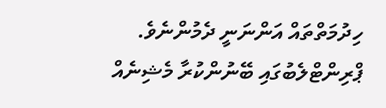ހިދުމަތްތައް އަންނަނީ ދެމުންނެވެ.
ޕްރިންޓްލެބުގައި ބޭނުންކުރާ މެޝިނެއް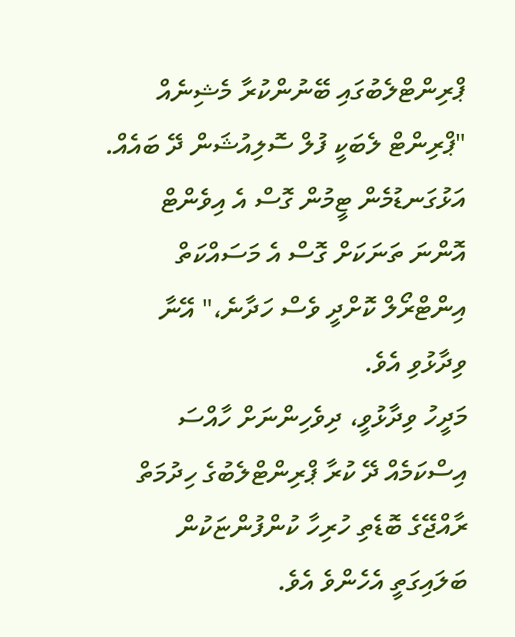ޕްރިންޓްލެބުގައި ބޭނުންކުރާ މެޝިނެއް
"ޕްރިންޓް ލެބަކީ ފުލް ސޮލިއުޝަން ދޭ ބައެއް. އަޅުގަނޑުމެން ޓީމުން ގޮސް އެ އިވެންޓް އޮންނަ ތަނަކަށް ގޮސް އެ މަސައްކަތް އިންޓްރޯލް ކޮށްދީ ވެސް ހަދާނެ،" އޭނާ ވިދާޅުވި އެވެ.
މަދީހު ވިދާޅުވީ، ދިވެހިންނަށް ހާއްސަ އިސްކަމެއް ދޭ ކުރާ ޕްރިންޓްލެބުގެ ހިދުމަތް ރާއްޖޭގެ ބޮޑެތި ހުރިހާ ކުންފުންޏަކުން ބަލައިގަތީ އެހެންވެ އެވެ.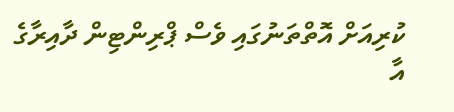ކުރިއަށް އޮތްތަނުގައި ވެސް ޕްރިންޓިން ދާއިރާގެ އާ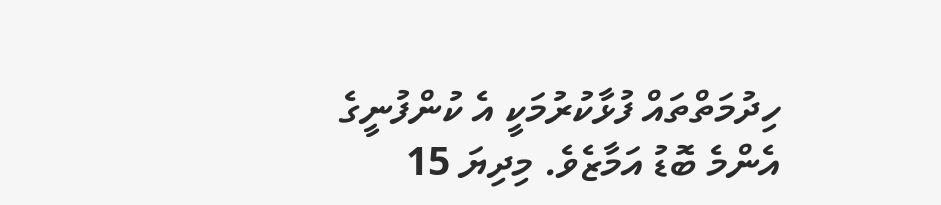ހިދުމަތްތައް ފުޅާކުރުމަކީ އެ ކުންފުނީގެ އެންމެ ބޮޑު އަމާޒެވެ. މިދިޔަ 15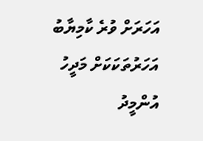އަހަރަށް ވުރެ ކާމިޔާބު އަހަރުތަކަކަށް މަދީހު އުންމީދު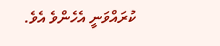ކުރައްވަނީ އެހެންވެ އެވެ.